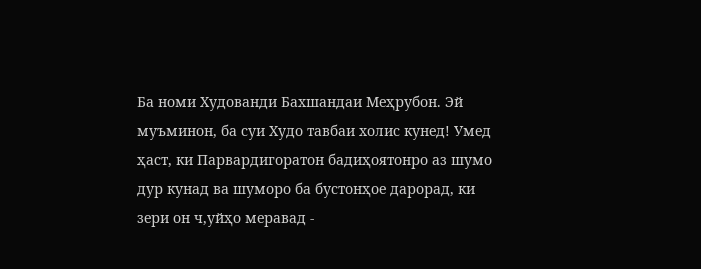Ба номи Худованди Бахшандаи Меҳрубон. Эй муъминон, ба суи Худо тавбаи холис кунед! Умед ҳаст, ки Парвардигоратон бадиҳоятонро аз шумо дур кунад ва шуморо ба бустонҳое дарорад, ки зери он ч,уйҳо меравад -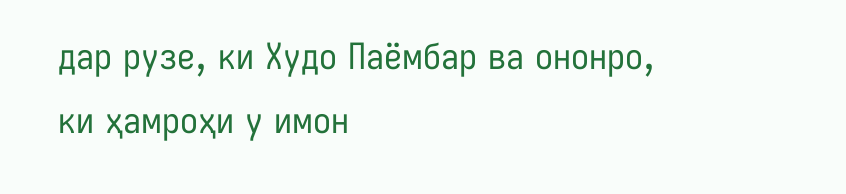дар рузе, ки Худо Паёмбар ва ононро, ки ҳамроҳи у имон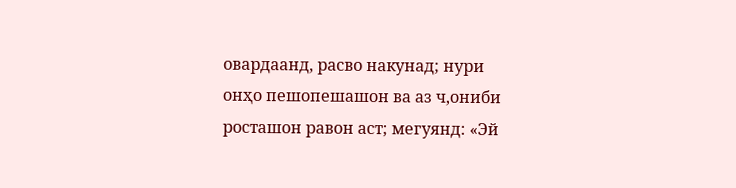овардаанд, расво накунад; нури онҳо пешопешашон ва аз ч,ониби росташон равон аст; мегуянд: «Эй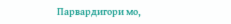Парвардигори мо,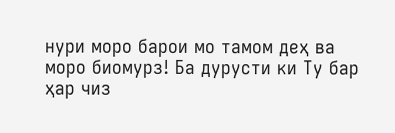нури моро барои мо тамом деҳ ва моро биомурз! Ба дурусти ки Ту бар ҳар чиз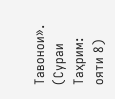Тавонои». (Сураи Таҳрим: ояти 8)